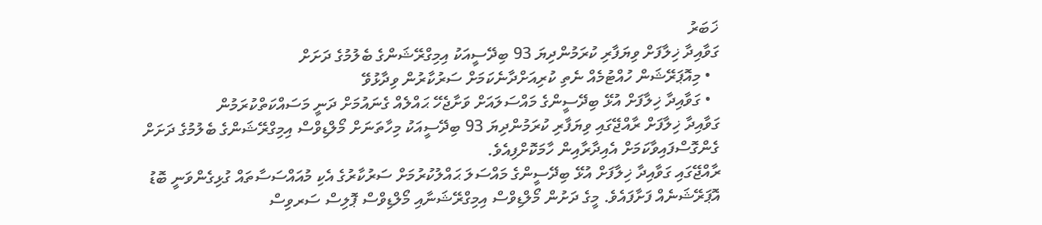ޚަބަރު
ގަވާއިދާ ޚިލާފަށް ވިޔަފާރި ކުރަމުންދިޔަ 93 ބިދޭސީއަކު އިމިގްރޭޝަންގެ ބެލުމުގެ ދަށަށް
  • މިއޮޕަރޭޝަން ހުއްޓުމެއް ނެތި ކުރިއަށްދާނެކަމަށް ސަރުކާރުން ވިދާޅުވޭ
  • ގަވާއިދާ ޚިލާފަށް އުޅޭ ބިދޭސީންގެ މައްސަލައަށް ވަށާޖެހޭ ޙައްލެއް ގެނައުމަށް ދަނީ މަސައްކަތްކުރަމުން
ގަވާއިދާ ޚިލާފަށް ރާއްޖޭގައި ވިޔަފާރި ކުރަމުންދިޔަ 93 ބިދޭސީއަކު މިހާތަނަށް މޯލްޑިވްސް އިމިގްރޭޝަންގެ ބެލުމުގެ ދަށަށް ގެންގޮސްފައިވާކަމަށް އެއިދާރާއިން ހާމަކޮށްފިއެވެ.
ރާއްޖޭގައި ގަވާއިދާ ޚިލާފަށް އުޅޭ ބިދޭސީންގެ މައްސަލަ ޙައްލުކުރުމަށް ސަރުކާރުގެ އެކި މުއައްސަސާތައް ގުޅިގެންވަނީ ބޮޑު އޮޕަރޭޝަނެއް ފަށާފައެވެ. މީގެ ދަށުން މޯލްޑިވްސް އިމިގްރޭޝަނާއި މޯލްޑިވްސް ޕޮލިސް ސަރވިސް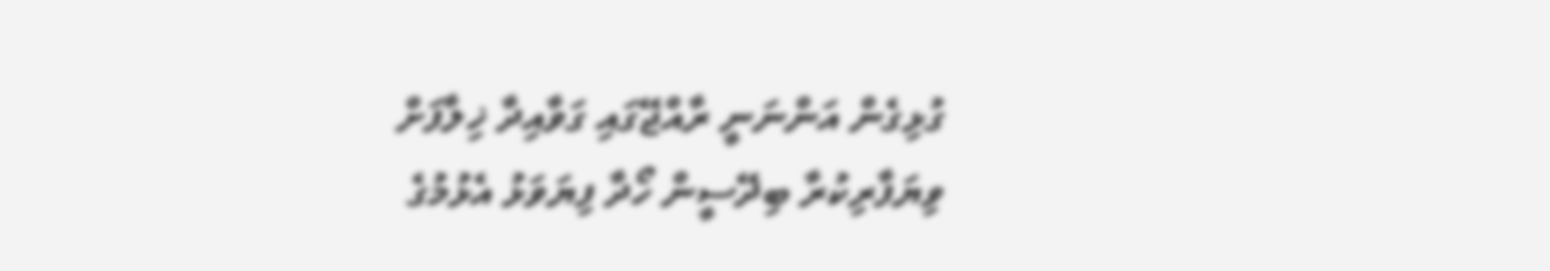ގުޅިގެން އަންނަނީ ރާއްޖޭގައި ގަވާއިދާ ޚިލާފަށް ވިޔަފާރިކުރާ ބިދޭސީން ހޯދާ ފިޔަވަޅު އެޅުމުގެ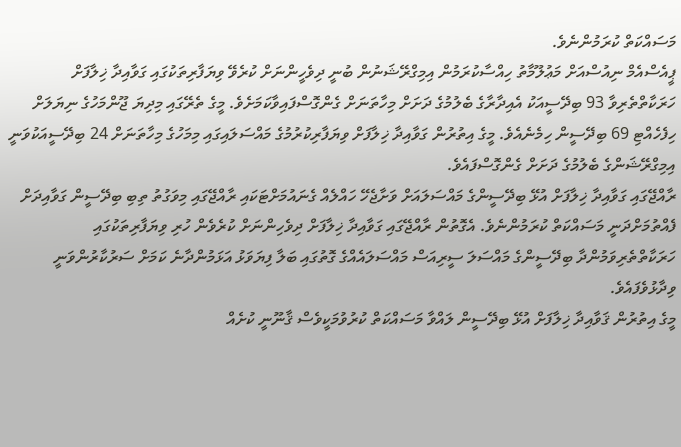މަސައްކަތް ކުރަމުންނެވެ.
ޕީއެސްއެމް ނިއުސްއަށް މަޢުލޫމާތު ހިއްސާކުރަމުން އިމިގްރޭޝަނުން ބުނީ ދިވެހީންނަށް ކުރެވޭ ވިޔަފާރިތަކުގައި ގަވާއިދާ ޚިލާފަށް ހަރަކާތްތެރިވާ 93 ބިދޭސީއަކު އެއިދާރާގެ ބެލުމުގެ ދަށަށް މިހާތަނަށް ގެންގޮސްފައިވާކަމަށެވެ. މީގެ ތެރޭގައި މިދިޔަ ޖޫންމަހުގެ ނިޔަލަށް ހިފެހެއްޓި 69 ބިދޭސީން ހިމެނެއެވެ. މީގެ އިތުރުން ގަވާއިދާ ޚިލާފަށް ވިޔަފާރިކުރުމުގެ މައްސަލައިގައި މިމަހުގެ މިހާތަނަށް 24 ބިދޭސީއަކުވަނީ އިމިގްރޭޝަންގެ ބެލުމުގެ ދަށަށް ގެންގޮސްފައެވެ.
ރާއްޖޭގައި ގަވާއިދާ ޚިލާފަށް އުޅޭ ބިދޭސީންގެ މައްސަލައަށް ވަށާޖެހޭ ހައްލެއް ގެނައުމަށްޓަކައި ރާއްޖޭގައި މިވަގުތު ތިބި ބިދޭސީން ގަވާއިދަށް ފެއްތުމަށްދަނީ މަސައްކަތް ކުރަމުންނެވެ. އެގޮތުން ރާއްޖޭގައި ގަވާއިދާ ޚިލާފަށް ދިވެހިންނަށް ކުރެވެން ހުރި ވިޔަފާރިތަކުގައި ހަރަކާތްތެރިވަމުންދާ ބިދޭސީންގެ މައްސަލަ ސީރިއަސް މައްސަލައެއްގެ ގޮތުގައި ބަލާ ފިޔަވަޅު އަޅަމުންދާނެ ކަމަށް ސަރުކާރުންވަނީ ވިދާޅުވެފައެވެ.
މީގެ އިތުރުން ޤަވާއިދާ ޚިލާފަށް އުޅޭ ބިދޭސީން ލައްވާ މަސައްކަތް ކުރުވުމަކީވެސް ޤާނޫނީ ކުށެއް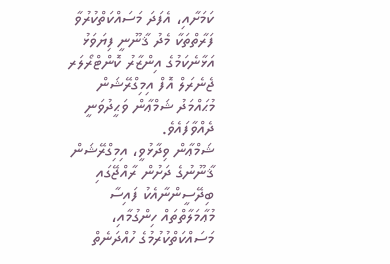ކަމަށާއި، އެފަދަ މަސައްކަތްކުރުވާ ފަރާތްތަކާ މެދު ޤާނޫނީ ފިޔަވަޅު އަޅާނެކަމުގެ އިންޒާރު ކޮންޓްރޯލަރ ޖެނެރަލް އޮފް އިމިގްރޭޝަން މުޙައްމަދު ޝަމްޢާން ވަޙީދުވަނީ ދެއްވާފައެވެ.
ޝަމްޢާން ވިދާޅުވީ، އިމިގްރޭޝަން ޤާނޫނުގެ ދަށުން ރާއްޖޭގައި ބިދޭސީންނާއެކު ފައިސާ މުޢާމަލާތްތައް ހިންގުމާއި، މަސައްކަތްކުރުމުގެ ހުއްދަނެތް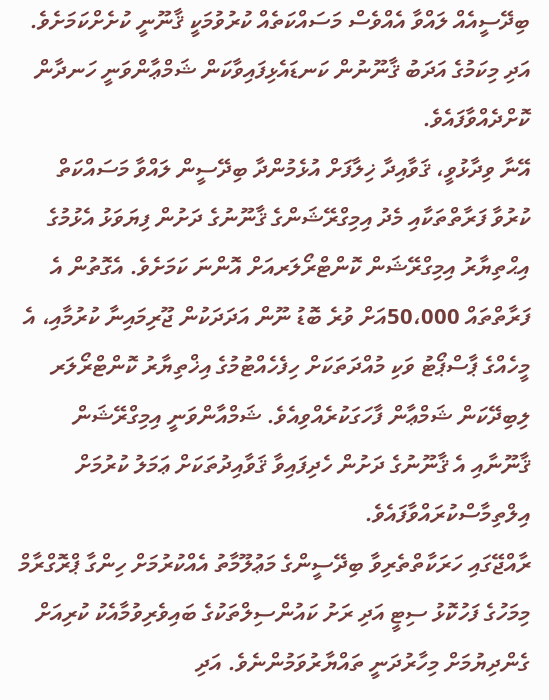ބިދޭސީއެއް ލައްވާ އެއްވެސް މަސައްކަތެއް ކުރުވުމަކީ ޤާނޫނީ ކުށެށްކަމަށެވެ. އަދި މިކަމުގެ އަދަބު ޤާނޫނުން ކަނޑައެޅިފައިވާކަން ޝަމްޢާންވަނީ ހަނދާން ކޮށްދެއްވާފައެވެ.
އޭނާ ވިދާޅުވީ، ޤަވާއިދާ ޚިލާފަށް އުޅެމުންދާ ބިދޭސީން ލައްވާ މަސައްކަތް ކުރުވާ ފަރާތްތަކާއި މެދު އިމިގްރޭޝަންގެ ޤާނޫނުގެ ދަށުން ފިޔަވަޅު އެޅުމުގެ އިޙްތިޔާރު އިމިގްރޭޝަން ކޮންޓްރޯލަރއަށް އޮންނަ ކަމަށެވެ. އެގޮތުން އެ ފަރާތްތައް 50،000އަށް ވުރެ ބޮޑު ނޫން އަދަދަކުން ޖޫރިމައިނާ ކުރުމާއި، އެ މީހެއްގެ ޕާސްޕޯޓު ވަކި މުއްދަތަކަށް ހިފެހެއްޓުމުގެ އިޚްތިޔާރު ކޮންޓްރޯލަރ ލިބިދޭކަން ޝަމްޢާން ފާހަގަކުރެއްވިއެވެ. ޝަމްއާންވަނީ އިމިގްރޭޝަން ޤާނޫނާއި އެ ޤާނޫނުގެ ދަށުން ހެދިފައިވާ ޤަވާއިދުތަކަށް ޢަމަލު ކުރުމަށް އިލްތިމާސްކުރައްވާފައެވެ.
ރާއްޖޭގައި ހަރަކާތްތެރިވާ ބިދޭސީންގެ މަޢުލޫމާތު އެއްކުރުމަށް ހިންގާ ޕްރޮގްރާމް މިމަހުގެ ފަހުކޮޅު ސިޓީ އަދި ރަށު ކައުންސިލްތަކުގެ ބައިވެރިވުމާއެކު ކުރިއަށް ގެންދިޔުމަށް މިހާރުދަނީ ތައްޔާރުވަމުންނެވެ. އަދި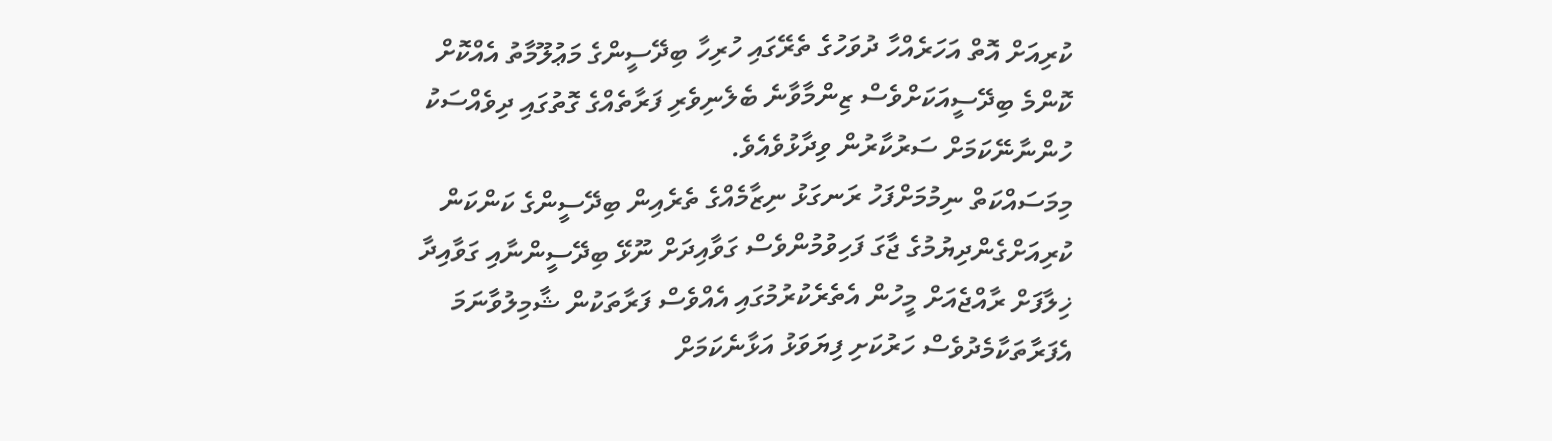ކުރިއަށް އޮތް އަހަރެއްހާ ދުވަހުގެ ތެރޭގައި ހުރިހާ ބިދޭސީންގެ މަޢުލޫމާތު އެއްކޮށް ކޮންމެ ބިދޭސީއަކަށްވެސް ޒިންމާވާނެ ބެލެނިވެރި ފަރާތެއްގެ ގޮތުގައި ދިވެއްސަކު ހުންނާނޭކަމަށް ސަރުކާރުން ވިދާޅުވެއެވެ.
މިމަސައްކަތް ނިމުމަށްފަހު ރަނގަޅު ނިޒާމެއްގެ ތެރެއިން ބިދޭސީންގެ ކަންކަން ކުރިއަށްގެންދިޔުމުގެ ޖާގަ ފަހިވުމުންވެސް ގަވާއިދަށް ނޫޅޭ ބިދޭސީންނާއި ގަވާއިދާ ޚިލާފަށް ރާއްޖެއަށް މީހުން އެތެރެކުރުމުގައި އެއްވެސް ފަރާތަކުން ޝާމިލުވާނަމަ އެފަރާތަކާމެދުވެސް ހަރުކަށި ފިޔަވަޅު އަޅާނެކަމަށް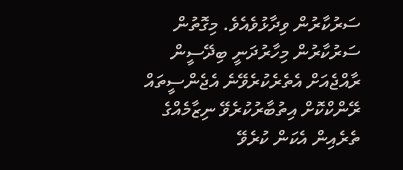ސަރުކާރުން ވިދާޅުވެއެވެ. މިގޮތުން ސަރުކާރުން މިހާރުދަނީ ބިދޭސީން ރާއްޖެއަށް އެތެރެކުރެވޭނެ އެޖެންސީތައް ރޭންކްކޮށް އިތުބާރުކުރެވޭ ނިޒާމެއްގެ ތެރެއިން އެކަން ކުރެވޭ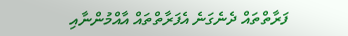ފަރާތްތައް ދެނެގަނެ އެފަރާތްތައް އާއްމުންނާއި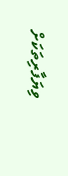ވިޔަފާރިތަކަށް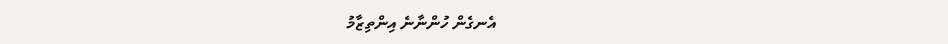އެނގެން ހުންނާނެ އިންތިޒާމު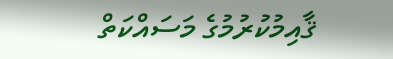ޤާއިމުކުރުމުގެ މަސައްކަތް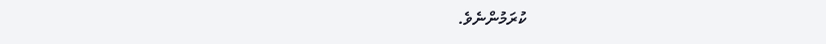ކުރަމުންނެވެ.